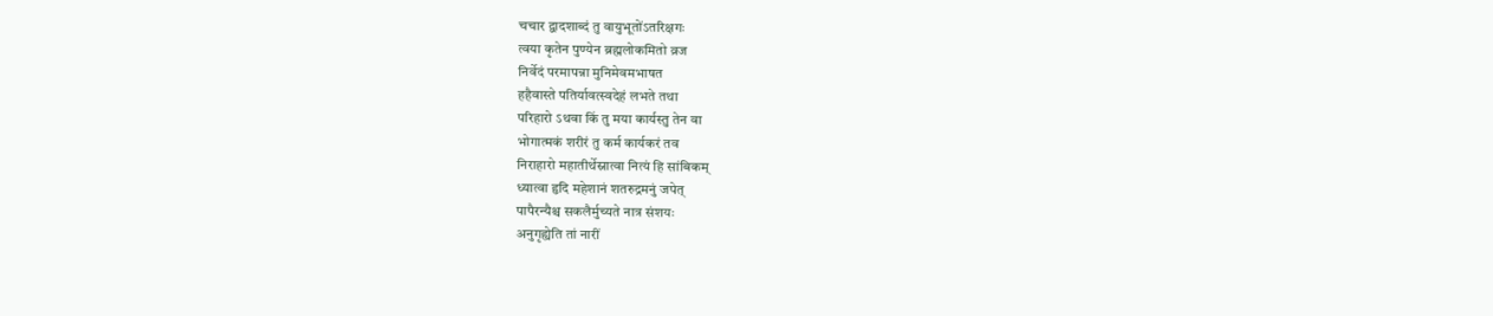चचार द्वादशाब्दं तु वायुभूतोंऽतरिक्षगः
त्वया कृतेन पुण्येन ब्रह्मलोकमितो व्रज
निर्वेदं परमापन्ना मुनिमेवमभाषत
हहैवास्ते पतिर्यावत्स्वदेहं लभते तथा
परिहारो ऽथवा किं तु मया कार्यस्तु तेन वा
भोगात्मकं शरीरं तु कर्म कार्यकरं तव
निराहारो महातीर्थेस्नात्वा नित्यं हि सांबिकम्
ध्यात्वा हृदि महेशानं शतरुद्रमनुं जपेत्
पापैरन्यैश्च सकलैर्मुच्यते नात्र संशयः
अनुगृह्येति तां नारीं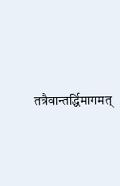तत्रैवान्तर्द्धिमागमत्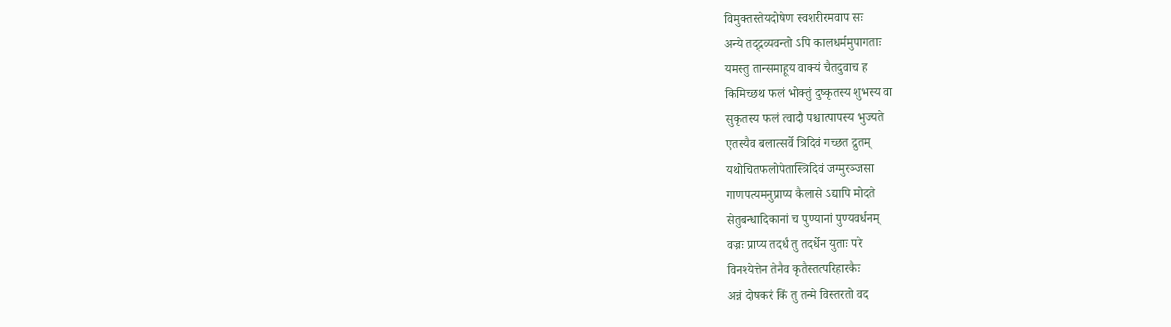विमुक्तस्तेयदोषेण स्वशरीरमवाप सः
अन्ये तद्द्रव्यवन्तो ऽपि कालधर्ममुपागताः
यमस्तु तान्समाहूय वाक्यं चैतदुवाच ह
किमिच्छथ फलं भोक्तुं दुष्कृतस्य शुभस्य वा
सुकृतस्य फलं त्वादौ पश्चात्पापस्य भुज्यते
एतस्यैव बलात्सर्वे त्रिदिवं गच्छत द्रुतम्
यथोचितफलोपेतास्त्रिदिवं जग्मुरञ्जसा
गाणपत्यमनुप्राप्य कैलासे ऽद्यापि मोदते
सेतुबन्धादिकानां च पुण्यानां पुण्यवर्धनम्
वज्रः प्राप्य तदर्धं तु तदर्धेन युताः परे
विनश्येत्तेन तेनैव कृतैस्तत्परिहारकैः
अन्नं दोषकरं किं तु तन्मे विस्तरतो वद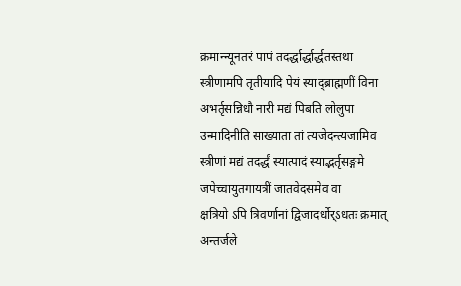क्रमान्न्यूनतरं पापं तदर्द्धार्द्धार्द्धतस्तथा
स्त्रीणामपि तृतीयादि पेयं स्याद्ब्राह्मणीं विना
अभर्तृसन्निधौ नारी मद्यं पिबति लोलुपा
उन्मादिनीति साख्याता तां त्यजेदन्त्यजामिव
स्त्रीणां मद्यं तदर्द्धं स्यात्पादं स्याद्भर्तृसङ्गमे
जपेच्चायुतगायत्रीं जातवेदसमेव वा
क्षत्रियो ऽपि त्रिवर्णानां द्विजादर्धोर्ऽधतः क्रमात्
अन्तर्जले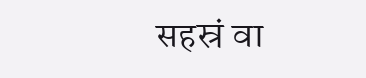सहस्रं वा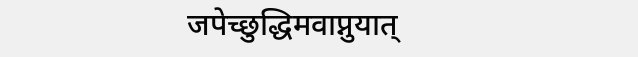जपेच्छुद्धिमवाप्नुयात्